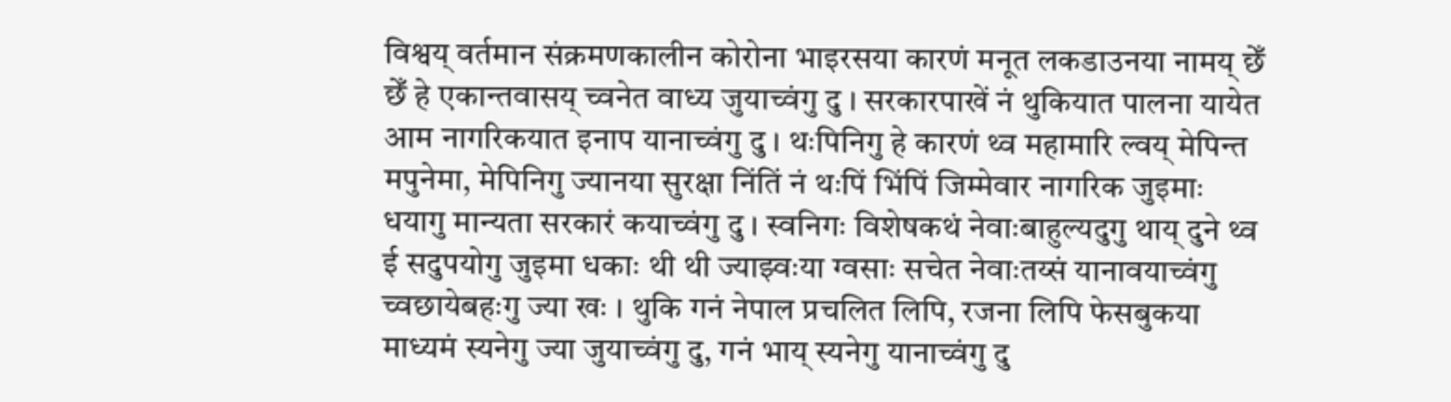विश्वय् वर्तमान संक्रमणकालीन कोरोना भाइरसया कारणं मनूत लकडाउनया नामय् छेँ छेँ हे एकान्तवासय् च्वनेत वाध्य जुयाच्वंगु दु । सरकारपाखें नं थुकियात पालना यायेत आम नागरिकयात इनाप यानाच्वंगु दु । थःपिनिगु हे कारणं थ्व महामारि ल्वय् मेपिन्त मपुनेमा, मेपिनिगु ज्यानया सुरक्षा निंतिं नं थःपिं भिंपिं जिम्मेवार नागरिक जुइमाः धयागु मान्यता सरकारं कयाच्वंगु दु । स्वनिगः विशेषकथं नेवाःबाहुल्यदुगु थाय् दुने थ्व ई सदुपयोगु जुइमा धकाः थी थी ज्याझ्वःया ग्वसाः सचेत नेवाःतय्सं यानावयाच्वंगु च्वछायेबहःगु ज्या खः । थुकि गनं नेपाल प्रचलित लिपि, रजना लिपि फेसबुकया माध्यमं स्यनेगु ज्या जुयाच्वंगु दु, गनं भाय् स्यनेगु यानाच्वंगु दु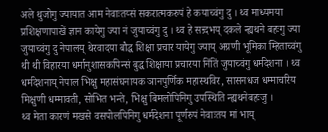अले थुजोगु ज्यायात आम नेवाःतय्सं सकरात्मकरुपं हे कयाच्वंगु दु । थ्व माध्यमया प्रशिक्षणापाखें ज्ञान कायेगु ज्या नं जुयाच्वंगु दु । थ्व हे सन्र्दभय् दकले न्ह्यथने बहःगु ज्या जुयाच्वंगु दु नेपालय् थेरवादया बौद्ध शिक्षा प्रचार यायेगु ज्याय् अग्रणी भूमिका म्हिताच्वंगु थी थी विहारया धर्मानुशासकपिन्सं बुद्ध शिक्षाया प्रचारया निंतिं जुयाच्वंगु धर्मदेशना । थ्व धर्मदेशनाय् नेपाल भिक्षु महासंघनायक ञानपुर्णिक महास्थविर, सासनधज धम्माचरिय मिक्षुणी धम्मावती, सोभित भन्ते, भिक्षु बिमलोपिनिगु उपस्थिति न्ह्यथनेबहःजु ।
थ्व मेता कारणं मखसे वसपोलपिनिगु धर्मदेशना पूर्णरुपं नेवाःतय मां भाय्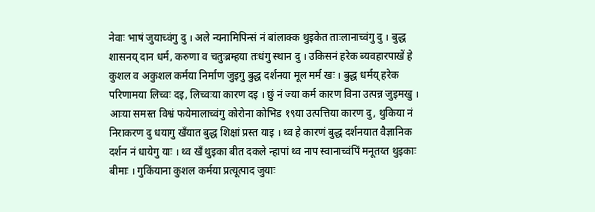नेवाः भाषं जुयाच्वंगु दु । अले न्यनामिपिन्सं नं बांलाक्क थुइकेत ताःलानाच्वंगु दु । बुद्ध शासनय् दान धर्म, करुणा व चतुःब्रम्हया तःधंगु स्थान दु । उकिसनं हरेक ब्यवहारपाखें हे कुशल व अकुशल कर्मया निर्माण जुइगु बुद्ध दर्शनया मूल मर्म खः । बुद्ध धर्मय् हरेक परिणामया लिच्वः दइ, लिच्वःया कारण दइ । छुं नं ज्या कर्म कारण विना उत्पन्न जुइमखु । आःया समस्त विश्वं फयेमालाच्वंगु कोरोना कोभिड १९या उत्पत्तिया कारण दु, थुकिया नं निराकरण दु धयागु खँयात बुद्ध शिक्षां प्रस्त याइ । थ्व हे कारणं बुद्ध दर्शनयात वैज्ञानिक दर्शन नं धायेगु याः । थ्व खँ थुइका बीत दकले न्हापां थ्व नाप स्वानाच्वंपिं मनूतय्त थुइकाः बीमाः । गुकिंयाना कुशल कर्मया प्रत्यूत्पाद जुयाः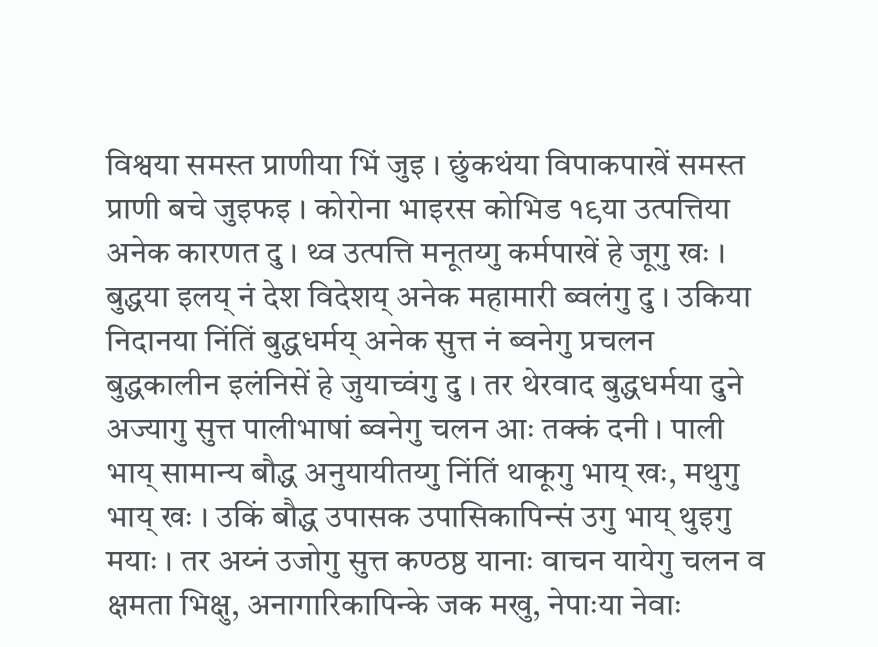विश्वया समस्त प्राणीया भिं जुइ । छुंकथंया विपाकपाखें समस्त प्राणी बचे जुइफइ । कोरोना भाइरस कोभिड १९या उत्पत्तिया अनेक कारणत दु । थ्व उत्पत्ति मनूतय्गु कर्मपाखें हे जूगु खः ।
बुद्धया इलय् नं देश विदेशय् अनेक महामारी ब्वलंगु दु । उकिया निदानया निंतिं बुद्धधर्मय् अनेक सुत्त नं ब्वनेगु प्रचलन बुद्धकालीन इलंनिसें हे जुयाच्वंगु दु । तर थेरवाद बुद्धधर्मया दुने अज्यागु सुत्त पालीभाषां ब्वनेगु चलन आः तक्कं दनी । पाली भाय् सामान्य बौद्ध अनुयायीतय्गु निंतिं थाकूगु भाय् खः, मथुगु भाय् खः । उकिं बौद्ध उपासक उपासिकापिन्सं उगु भाय् थुइगु मयाः । तर अय्नं उजोगु सुत्त कण्ठष्ठ यानाः वाचन यायेगु चलन व क्षमता भिक्षु, अनागारिकापिन्के जक मखु, नेपाःया नेवाः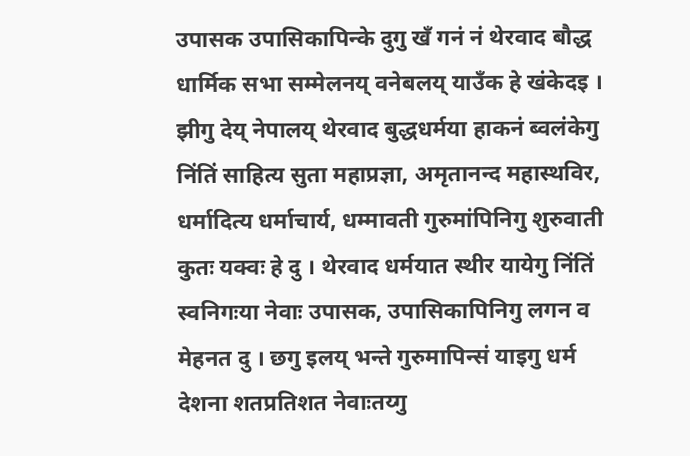उपासक उपासिकापिन्के दुगु खँ गनं नं थेरवाद बौद्ध धार्मिक सभा सम्मेलनय् वनेबलय् याउँक हे खंकेदइ । झीगु देय् नेपालय् थेरवाद बुद्धधर्मया हाकनं ब्वलंकेगु निंतिं साहित्य सुता महाप्रज्ञा, अमृतानन्द महास्थविर, धर्मादित्य धर्माचार्य, धम्मावती गुरुमांपिनिगु शुरुवाती कुतः यक्वः हे दु । थेरवाद धर्मयात स्थीर यायेगु निंतिं स्वनिगःया नेवाः उपासक, उपासिकापिनिगु लगन व मेहनत दु । छगु इलय् भन्ते गुरुमापिन्सं याइगु धर्म देशना शतप्रतिशत नेवाःतय्गु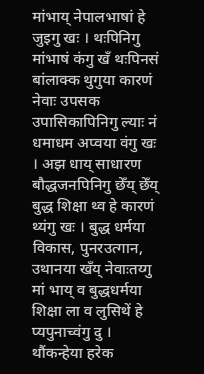मांभाय् नेपालभाषां हे जुइगु खः । थःपिनिगु मांभाषं कंगु खँ थःपिनसं बांलाक्क थुगुया कारणं नेवाः उपसक उपासिकापिनिगु ल्याः नं धमाधम अप्वया वंगु खः । अझ धाय् साधारण बौद्धजनपिनिगु छेँय् छेँय् बुद्ध शिक्षा थ्व हे कारणं थ्यंगु खः । बुद्ध धर्मया विकास, पुनरउत्गान, उथानया खँय् नेवाःतय्गु मां भाय् व बुद्धधर्मया शिक्षा ला व लुसिथें हे प्यपुनाच्वंगु दु ।
थौंकन्हेया हरेक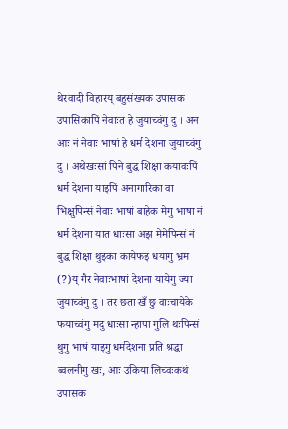थेरवादी विहारय् बहुसंख्यक उपासक उपासिकापिं नेवाःत हे जुयाच्वंगु दु । अन आः नं नेवाः भाषां हे धर्म देशना जुयाच्वंगु दु । अथेखःसां पिने बुद्ध शिक्षा कयावःपिं धर्म देशना याइपिं अनागारिका वा भिक्षुपिन्सं नेवाः भाषां बाहेक मेगु भाषा नं धर्म देशना यात धाःसा अझ मेमेपिन्सं नं बुद्ध शिक्षा थुइका कायेफइ धयागु भ्रम (?)य् गैर नेवाःभाषां देशना यायेगु ज्या जुयाच्वंगु दु । तर छता खँ छु वाःचायेके फयाच्वंगु मदु धाःसा न्हापा गुलि थःपिन्सं थुगु भाषं याइगु धर्मदेशना प्रति श्रद्धा ब्वलनीगु खः, आः उकिया लिच्वःकथं उपासक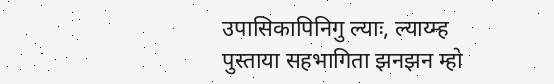उपासिकापिनिगु ल्याः, ल्याय्म्ह पुस्ताया सहभागिता झनझन म्हो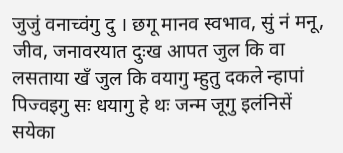जुजुं वनाच्वंगु दु । छगू मानव स्वभाव, सुं नं मनू, जीव, जनावरयात दुःख आपत जुल कि वा लसताया खँ जुल कि वयागु म्हुतु दकले न्हापां पिज्वइगु सः धयागु हे थः जन्म जूगु इलंनिसें सयेका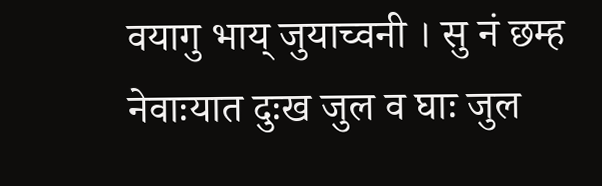वयागु भाय् जुयाच्वनी । सु नं छम्ह नेवाःयात दुःख जुल व घाः जुल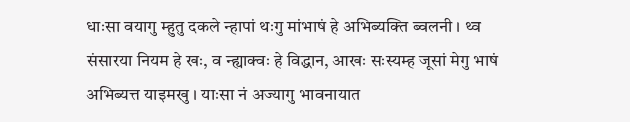धाःसा वयागु म्हुतु दकले न्हापां थःगु मांभाषं हे अभिब्यक्ति ब्वलनी । थ्व संसारया नियम हे खः, व न्ह्याक्वः हे विद्धान, आखः सःस्यम्ह जूसां मेगु भाषं अभिब्यत्त याइमखु । याःसा नं अज्यागु भावनायात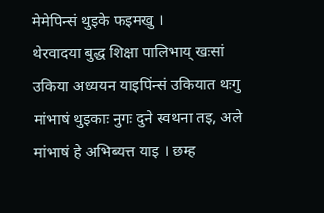मेमेपिन्सं थुइके फइमखु ।
थेरवादया बुद्ध शिक्षा पालिभाय् खःसां उकिया अध्ययन याइपिंन्सं उकियात थःगु मांभाषं थुइकाः नुगः दुने स्वथना तइ, अले मांभाषं हे अभिब्यत्त याइ । छम्ह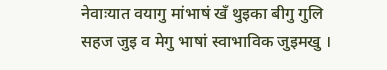नेवाःयात वयागु मांभाषं खँ थुइका बीगु गुलि सहज जुइ व मेगु भाषां स्वाभाविक जुइमखु ।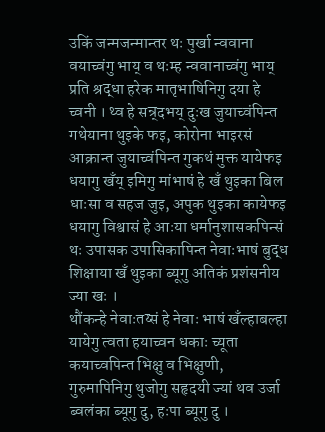उकिं जन्मजन्मान्तर थः पुर्खा न्ववाना वयाच्वंगु भाय् व थःम्ह न्ववानाच्वंगु भाय् प्रति श्रद्धा हरेक मातृभाषिनिगु दया हे च्वनी । थ्व हे सन्र्दभय् दुःख जुयाच्वंपिन्त गथेयाना थुइके फइ, कोरोना भाइरसं आक्रान्त जुयाच्वंपिन्त गुकथं मुक्त यायेफइ धयागु खँय् इमिगु मांभाषं हे खँ थुइका बिल धाःसा व सहज जुइ, अपुक थुइका कायेफइ धयागु विश्वासं हे आःया धर्मानुशासकपिन्सं थः उपासक उपासिकापिन्त नेवाःभाषं बुद्ध शिक्षाया खँ थुइका ब्यूगु अतिकं प्रशंसनीय ज्या खः ।
थौंकन्हे नेवाःतय्सं हे नेवाः भाषं खँल्हाबल्हा यायेगु त्वता हयाच्वन धकाः च्यूता कयाच्वपिन्त भिक्षु व भिक्षुणी, गुरुमापिनिगु थुजोगु सहृदयी ज्यां थव उर्जा ब्वलंका ब्यूगु दु, हःपा ब्यूगु दु ।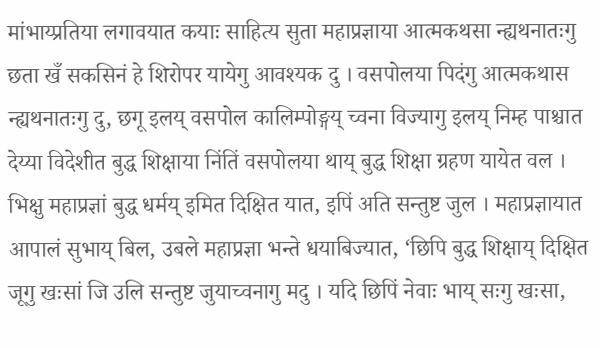मांभाय्प्रतिया लगावयात कयाः साहित्य सुता महाप्रज्ञाया आत्मकथसा न्ह्यथनातःगु छता खँ सकसिनं हे शिरोपर यायेगु आवश्यक दु । वसपोलया पिदंगु आत्मकथास न्ह्यथनातःगु दु, छगू इलय् वसपोल कालिम्पोङ्गय् च्वना विज्यागु इलय् निम्ह पाश्चात देय्या विदेशीत बुद्ध शिक्षाया निंतिं वसपोलया थाय् बुद्ध शिक्षा ग्रहण यायेत वल । भिक्षु महाप्रज्ञां बुद्ध धर्मय् इमित दिक्षित यात, इपिं अति सन्तुष्ट जुल । महाप्रज्ञायात आपालं सुभाय् बिल, उबले महाप्रज्ञा भन्ते धयाबिज्यात, ‘छिपि बुद्ध शिक्षाय् दिक्षित जूगु खःसां जि उलि सन्तुष्ट जुयाच्वनागु मदु । यदि छिपिं नेवाः भाय् सःगु खःसा,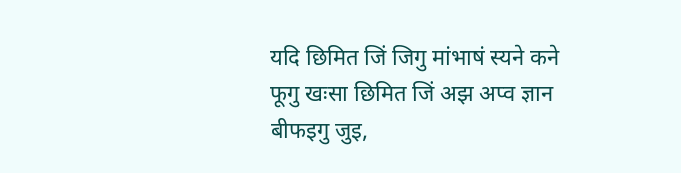यदि छिमित जिं जिगु मांभाषं स्यने कने फूगु खःसा छिमित जिं अझ अप्व ज्ञान बीफइगु जुइ,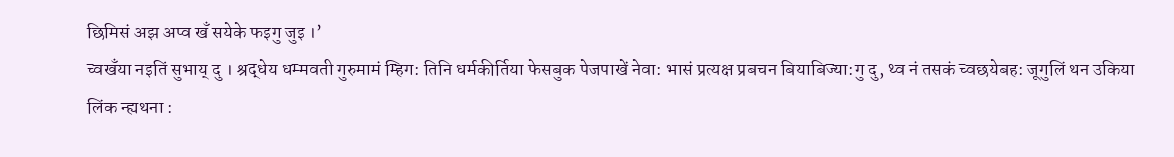छिमिसं अझ अप्व खँ सयेके फइगु जुइ ।’
च्वखँया नइतिं सुभाय् दु । श्रद्धेय धम्मवती गुरुमामं म्हिग: तिनि धर्मकीर्तिया फेसबुक पेजपाखें नेवा: भासं प्रत्यक्ष प्रबचन बियाबिज्या:गु दु, थ्व नं तसकं च्वछयेबह: जूगुलिं थन उकिया लिंक न्ह्यथना :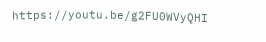https://youtu.be/g2FU0WVyQHI